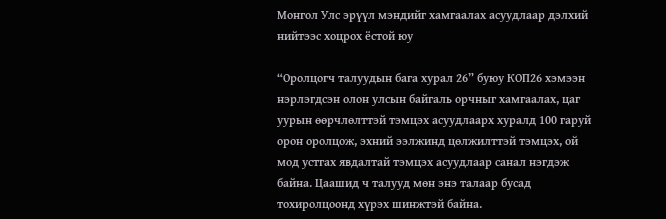Монгол Улс эрүүл мэндийг хамгаалах асуудлаар дэлхий нийтээс хоцрох ёстой юу

“Оролцогч талуудын бага хурал 26” буюу КОП26 хэмээн нэрлэгдсэн олон улсын байгаль орчныг хамгаалах, цаг уурын өөрчлөлттэй тэмцэх асуудлаарх хуралд 100 гаруй орон оролцож, эхний ээлжинд цөлжилттэй тэмцэх, ой мод устгах явдалтай тэмцэх асуудлаар санал нэгдэж байна. Цаашид ч талууд мөн энэ талаар бусад тохиролцоонд хүрэх шинжтэй байна.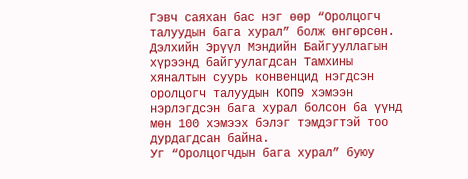Гэвч саяхан бас нэг өөр “Оролцогч талуудын бага хурал” болж өнгөрсөн. Дэлхийн Эрүүл Мэндийн Байгууллагын хүрээнд байгуулагдсан Тамхины хяналтын суурь конвенцид нэгдсэн оролцогч талуудын КОП9 хэмээн нэрлэгдсэн бага хурал болсон ба үүнд мөн 100 хэмээх бэлэг тэмдэгтэй тоо дурдагдсан байна.
Уг “Оролцогчдын бага хурал” буюу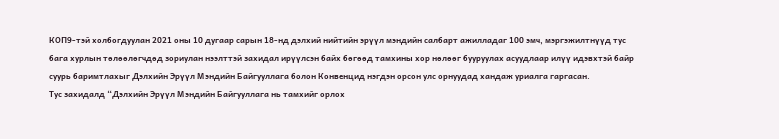КОП9-тэй холбогдуулан 2021 оны 10 дугаар сарын 18-нд дэлхий нийтийн эрүүл мэндийн салбарт ажилладаг 100 эмч, мэргэжилтнүүд тус бага хурлын төлөөлөгчдөд зориулан нээлттэй захидал ирүүлсэн байх бөгөөд тамхины хор нөлөөг бууруулах асуудлаар илүү идэвхтэй байр суурь баримтлахыг Дэлхийн Эрүүл Мэндийн Байгууллага болон Конвенцид нэгдэн орсон улс орнуудад хандаж уриалга гаргасан.
Тус захидалд “Дэлхийн Эрүүл Мэндийн Байгууллага нь тамхийг орлох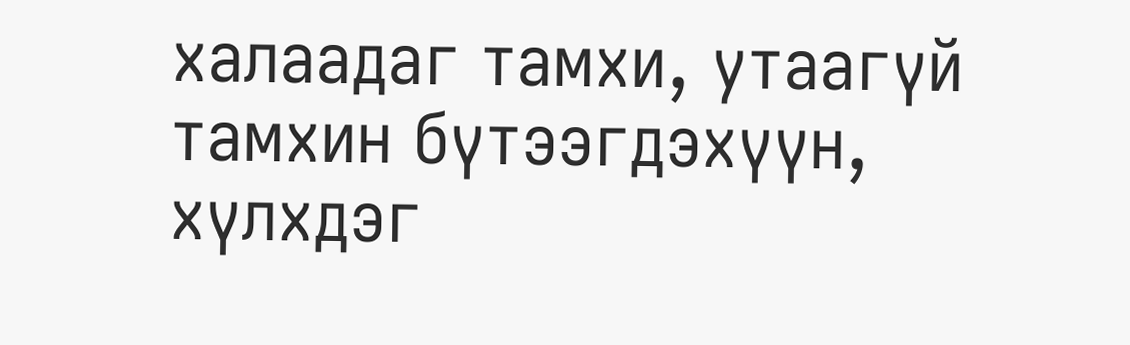халаадаг тамхи, утаагүй тамхин бүтээгдэхүүн, хүлхдэг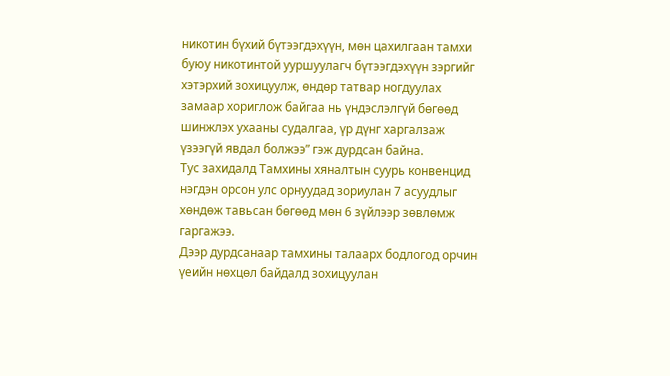никотин бүхий бүтээгдэхүүн, мөн цахилгаан тамхи буюу никотинтой ууршуулагч бүтээгдэхүүн зэргийг хэтэрхий зохицуулж, өндөр татвар ногдуулах замаар хориглож байгаа нь үндэслэлгүй бөгөөд шинжлэх ухааны судалгаа, үр дүнг харгалзаж үзээгүй явдал болжээ” гэж дурдсан байна.
Тус захидалд Тамхины хяналтын суурь конвенцид нэгдэн орсон улс орнуудад зориулан 7 асуудлыг хөндөж тавьсан бөгөөд мөн 6 зүйлээр зөвлөмж гаргажээ.
Дээр дурдсанаар тамхины талаарх бодлогод орчин үеийн нөхцөл байдалд зохицуулан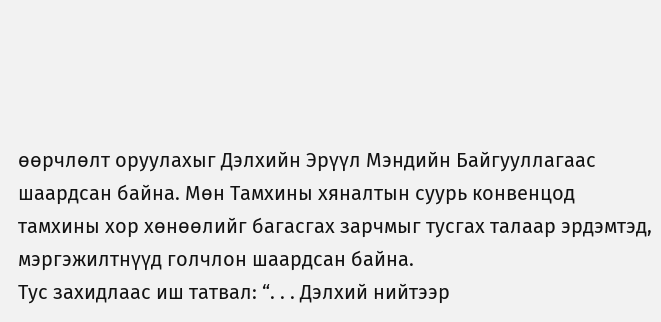өөрчлөлт оруулахыг Дэлхийн Эрүүл Мэндийн Байгууллагаас шаардсан байна. Мөн Тамхины хяналтын суурь конвенцод тамхины хор хөнөөлийг багасгах зарчмыг тусгах талаар эрдэмтэд, мэргэжилтнүүд голчлон шаардсан байна.
Тус захидлаас иш татвал: “. . . Дэлхий нийтээр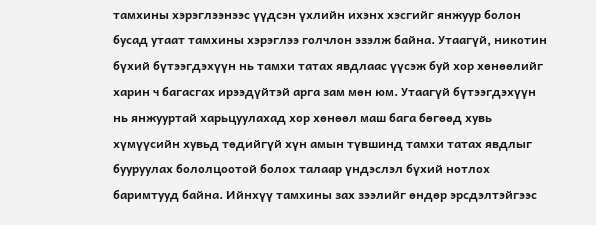тамхины хэрэглээнээс үүдсэн үхлийн ихэнх хэсгийг янжуур болон бусад утаат тамхины хэрэглээ голчлон эзэлж байна. Утаагүй, никотин бүхий бүтээгдэхүүн нь тамхи татах явдлаас үүсэж буй хор хөнөөлийг харин ч багасгах ирээдүйтэй арга зам мөн юм. Утаагүй бүтээгдэхүүн нь янжууртай харьцуулахад хор хөнөөл маш бага бөгөөд хувь хүмүүсийн хувьд төдийгүй хүн амын түвшинд тамхи татах явдлыг бууруулах бололцоотой болох талаар үндэслэл бүхий нотлох баримтууд байна. Ийнхүү тамхины зах зээлийг өндөр эрсдэлтэйгээс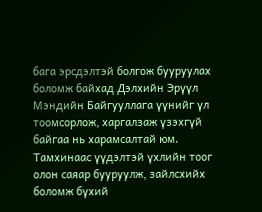бага эрсдэлтэй болгож бууруулах боломж байхад Дэлхийн Эрүүл Мэндийн Байгууллага үүнийг үл тоомсорлож, харгалзаж үзэхгүй байгаа нь харамсалтай юм. Тамхинаас үүдэлтэй үхлийн тоог олон саяар бууруулж, зайлсхийх боломж бүхий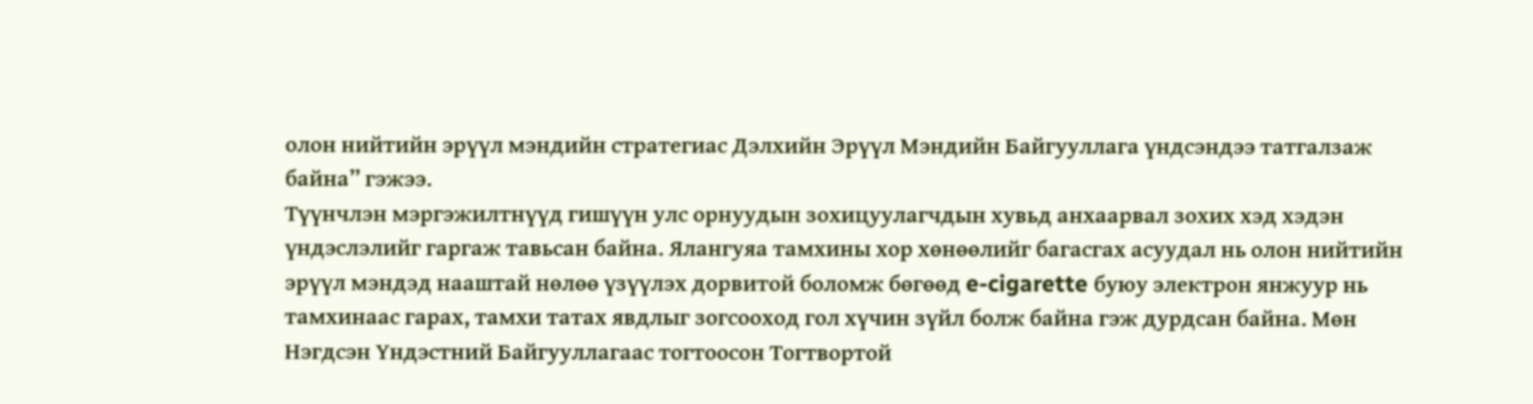олон нийтийн эрүүл мэндийн стратегиас Дэлхийн Эрүүл Мэндийн Байгууллага үндсэндээ татгалзаж байна” гэжээ.
Түүнчлэн мэргэжилтнүүд гишүүн улс орнуудын зохицуулагчдын хувьд анхаарвал зохих хэд хэдэн үндэслэлийг гаргаж тавьсан байна. Ялангуяа тамхины хор хөнөөлийг багасгах асуудал нь олон нийтийн эрүүл мэндэд нааштай нөлөө үзүүлэх дорвитой боломж бөгөөд e-cigarette буюу электрон янжуур нь тамхинаас гарах, тамхи татах явдлыг зогсооход гол хүчин зүйл болж байна гэж дурдсан байна. Мөн Нэгдсэн Үндэстний Байгууллагаас тогтоосон Тогтвортой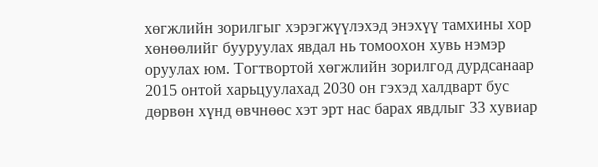хөгжлийн зорилгыг хэрэгжүүлэхэд энэхүү тамхины хор хөнөөлийг бууруулах явдал нь томоохон хувь нэмэр оруулах юм. Тогтвортой хөгжлийн зорилгод дурдсанаар 2015 онтой харьцуулахад 2030 он гэхэд халдварт бус дөрвөн хүнд өвчнөөс хэт эрт нас барах явдлыг 33 хувиар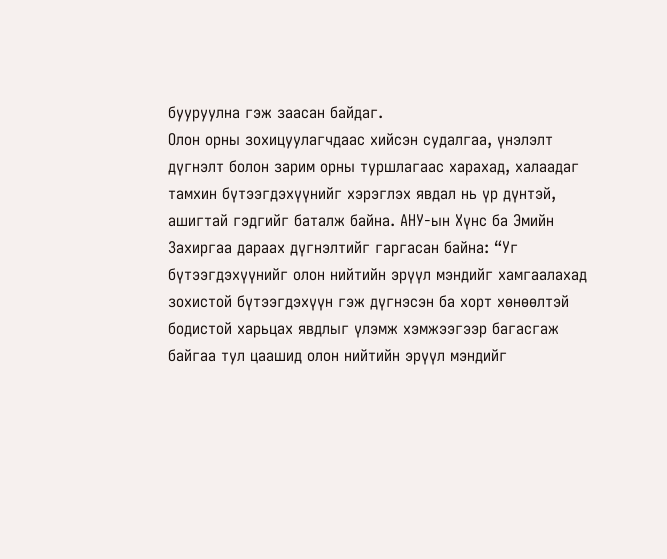бууруулна гэж заасан байдаг.
Олон орны зохицуулагчдаас хийсэн судалгаа, үнэлэлт дүгнэлт болон зарим орны туршлагаас харахад, халаадаг тамхин бүтээгдэхүүнийг хэрэглэх явдал нь үр дүнтэй, ашигтай гэдгийг баталж байна. АНУ-ын Хүнс ба Эмийн Захиргаа дараах дүгнэлтийг гаргасан байна: “Уг бүтээгдэхүүнийг олон нийтийн эрүүл мэндийг хамгаалахад зохистой бүтээгдэхүүн гэж дүгнэсэн ба хорт хөнөөлтэй бодистой харьцах явдлыг үлэмж хэмжээгээр багасгаж байгаа тул цаашид олон нийтийн эрүүл мэндийг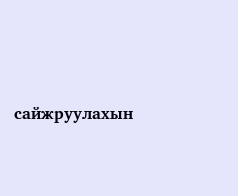сайжруулахын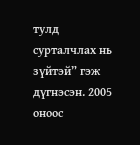тулд сурталчлах нь зүйтэй” гэж дүгнэсэн. 2005 оноос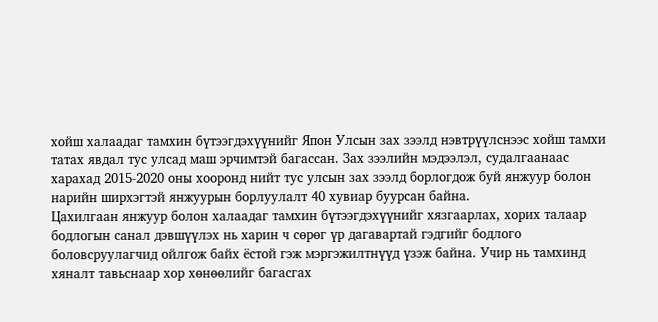хойш халаадаг тамхин бүтээгдэхүүнийг Япон Улсын зах зээлд нэвтрүүлснээс хойш тамхи татах явдал тус улсад маш эрчимтэй багассан. Зах зээлийн мэдээлэл, судалгаанаас харахад 2015-2020 оны хооронд нийт тус улсын зах зээлд борлогдож буй янжуур болон нарийн ширхэгтэй янжуурын борлуулалт 40 хувиар буурсан байна.
Цахилгаан янжуур болон халаадаг тамхин бүтээгдэхүүнийг хязгаарлах, хорих талаар бодлогын санал дэвшүүлэх нь харин ч сөрөг үр дагавартай гэдгийг бодлого боловсруулагчид ойлгож байх ёстой гэж мэргэжилтнүүд үзэж байна. Учир нь тамхинд хяналт тавьснаар хор хөнөөлийг багасгах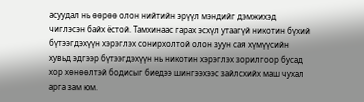асуудал нь өөрөө олон нийтийн эрүүл мэндийг дэмжихэд чиглэсэн байх ёстой. Тамхинаас гарах эсхүл утаагүй никотин бүхий бүтээгдэхүүн хэрэглэх сонирхолтой олон зуун сая хүмүүсийн хувьд эдгээр бүтээгдэхүүн нь никотин хэрэглэх зорилгоор бусад хор хөнөөлтэй бодисыг биедээ шингээхээс зайлсхийх маш чухал арга зам юм.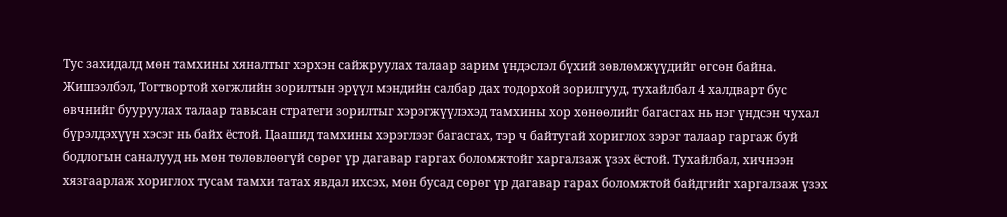Тус захидалд мөн тамхины хяналтыг хэрхэн сайжруулах талаар зарим үндэслэл бүхий зөвлөмжүүдийг өгсөн байна. Жишээлбэл, Тогтвортой хөгжлийн зорилтын эрүүл мэндийн салбар дах тодорхой зорилгууд, тухайлбал 4 халдварт бус өвчнийг бууруулах талаар тавьсан стратеги зорилтыг хэрэгжүүлэхэд тамхины хор хөнөөлийг багасгах нь нэг үндсэн чухал бүрэлдэхүүн хэсэг нь байх ёстой. Цаашид тамхины хэрэглээг багасгах, тэр ч байтугай хориглох зэрэг талаар гаргаж буй бодлогын саналууд нь мөн төлөвлөөгүй сөрөг үр дагавар гаргах боломжтойг харгалзаж үзэх ёстой. Тухайлбал, хичнээн хязгаарлаж хориглох тусам тамхи татах явдал ихсэх, мөн бусад сөрөг үр дагавар гарах боломжтой байдгийг харгалзаж үзэх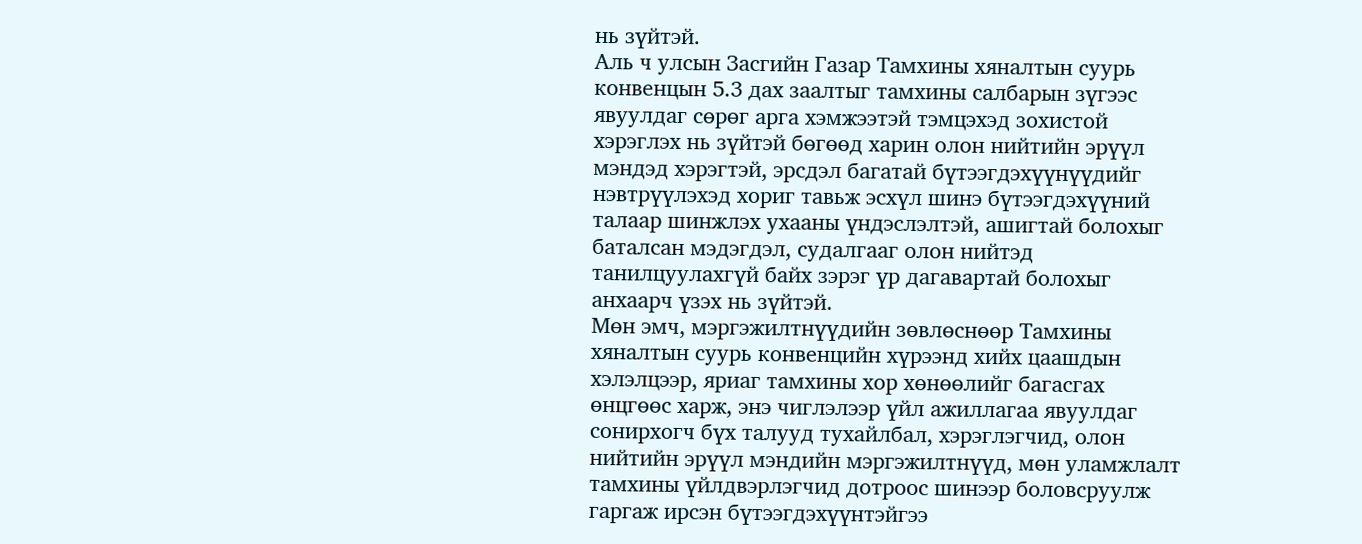нь зүйтэй.
Аль ч улсын Засгийн Газар Тамхины хяналтын суурь конвенцын 5.3 дах заалтыг тамхины салбарын зүгээс явуулдаг сөрөг арга хэмжээтэй тэмцэхэд зохистой хэрэглэх нь зүйтэй бөгөөд харин олон нийтийн эрүүл мэндэд хэрэгтэй, эрсдэл багатай бүтээгдэхүүнүүдийг нэвтрүүлэхэд хориг тавьж эсхүл шинэ бүтээгдэхүүний талаар шинжлэх ухааны үндэслэлтэй, ашигтай болохыг баталсан мэдэгдэл, судалгааг олон нийтэд танилцуулахгүй байх зэрэг үр дагавартай болохыг анхаарч үзэх нь зүйтэй.
Мөн эмч, мэргэжилтнүүдийн зөвлөснөөр Тамхины хяналтын суурь конвенцийн хүрээнд хийх цаашдын хэлэлцээр, яриаг тамхины хор хөнөөлийг багасгах өнцгөөс харж, энэ чиглэлээр үйл ажиллагаа явуулдаг сонирхогч бүх талууд тухайлбал, хэрэглэгчид, олон нийтийн эрүүл мэндийн мэргэжилтнүүд, мөн уламжлалт тамхины үйлдвэрлэгчид дотроос шинээр боловсруулж гаргаж ирсэн бүтээгдэхүүнтэйгээ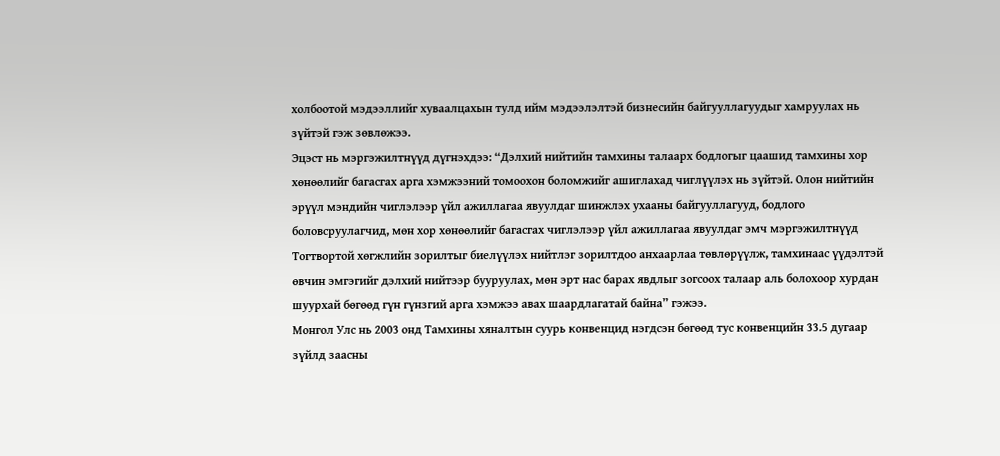холбоотой мэдээллийг хуваалцахын тулд ийм мэдээлэлтэй бизнесийн байгууллагуудыг хамруулах нь зүйтэй гэж зөвлөжээ.
Эцэст нь мэргэжилтнүүд дүгнэхдээ: “Дэлхий нийтийн тамхины талаарх бодлогыг цаашид тамхины хор хөнөөлийг багасгах арга хэмжээний томоохон боломжийг ашиглахад чиглүүлэх нь зүйтэй. Олон нийтийн эрүүл мэндийн чиглэлээр үйл ажиллагаа явуулдаг шинжлэх ухааны байгууллагууд, бодлого боловсруулагчид, мөн хор хөнөөлийг багасгах чиглэлээр үйл ажиллагаа явуулдаг эмч мэргэжилтнүүд Тогтвортой хөгжлийн зорилтыг биелүүлэх нийтлэг зорилтдоо анхаарлаа төвлөрүүлж, тамхинаас үүдэлтэй өвчин эмгэгийг дэлхий нийтээр бууруулах, мөн эрт нас барах явдлыг зогсоох талаар аль болохоор хурдан шуурхай бөгөөд гүн гүнзгий арга хэмжээ авах шаардлагатай байна” гэжээ.
Монгол Улс нь 2003 онд Тамхины хяналтын суурь конвенцид нэгдсэн бөгөөд тус конвенцийн 33.5 дугаар зүйлд заасны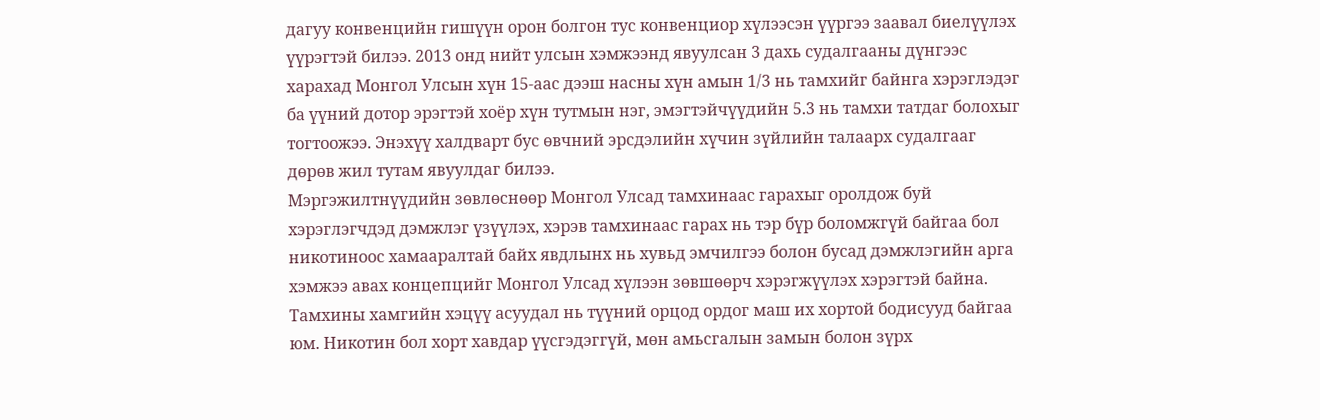дагуу конвенцийн гишүүн орон болгон тус конвенциор хүлээсэн үүргээ заавал биелүүлэх үүрэгтэй билээ. 2013 онд нийт улсын хэмжээнд явуулсан 3 дахь судалгааны дүнгээс харахад Монгол Улсын хүн 15-аас дээш насны хүн амын 1/3 нь тамхийг байнга хэрэглэдэг ба үүний дотор эрэгтэй хоёр хүн тутмын нэг, эмэгтэйчүүдийн 5.3 нь тамхи татдаг болохыг тогтоожээ. Энэхүү халдварт бус өвчний эрсдэлийн хүчин зүйлийн талаарх судалгааг дөрөв жил тутам явуулдаг билээ.
Мэргэжилтнүүдийн зөвлөснөөр Монгол Улсад тамхинаас гарахыг оролдож буй хэрэглэгчдэд дэмжлэг үзүүлэх, хэрэв тамхинаас гарах нь тэр бүр боломжгүй байгаа бол никотиноос хамааралтай байх явдлынх нь хувьд эмчилгээ болон бусад дэмжлэгийн арга хэмжээ авах концепцийг Монгол Улсад хүлээн зөвшөөрч хэрэгжүүлэх хэрэгтэй байна. Тамхины хамгийн хэцүү асуудал нь түүний орцод ордог маш их хортой бодисууд байгаа юм. Никотин бол хорт хавдар үүсгэдэггүй, мөн амьсгалын замын болон зүрх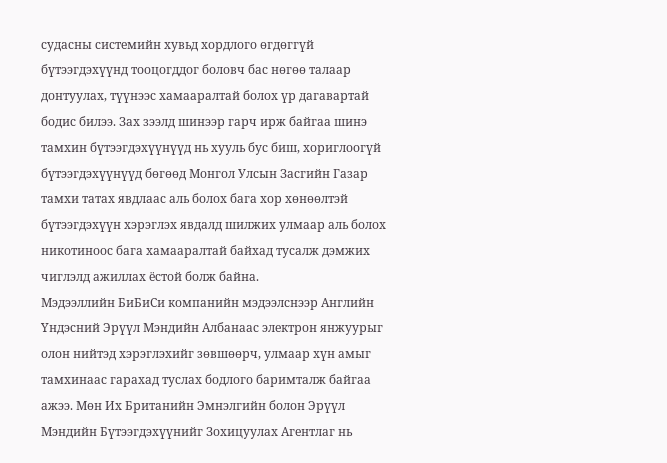судасны системийн хувьд хордлого өгдөггүй бүтээгдэхүүнд тооцогддог боловч бас нөгөө талаар донтуулах, түүнээс хамааралтай болох үр дагавартай бодис билээ. Зах зээлд шинээр гарч ирж байгаа шинэ тамхин бүтээгдэхүүнүүд нь хууль бус биш, хориглоогүй бүтээгдэхүүнүүд бөгөөд Монгол Улсын Засгийн Газар тамхи татах явдлаас аль болох бага хор хөнөөлтэй бүтээгдэхүүн хэрэглэх явдалд шилжих улмаар аль болох никотиноос бага хамааралтай байхад тусалж дэмжих чиглэлд ажиллах ёстой болж байна.
Мэдээллийн БиБиСи компанийн мэдээлснээр Английн Үндэсний Эрүүл Мэндийн Албанаас электрон янжуурыг олон нийтэд хэрэглэхийг зөвшөөрч, улмаар хүн амыг тамхинаас гарахад туслах бодлого баримталж байгаа ажээ. Мөн Их Британийн Эмнэлгийн болон Эрүүл Мэндийн Бүтээгдэхүүнийг Зохицуулах Агентлаг нь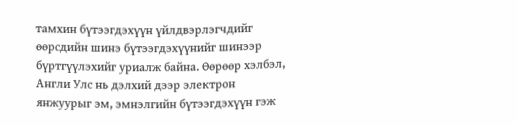тамхин бүтээгдэхүүн үйлдвэрлэгчдийг өөрсдийн шинэ бүтээгдэхүүнийг шинээр бүртгүүлэхийг уриалж байна. Өөрөөр хэлбэл, Англи Улс нь дэлхий дээр электрон янжуурыг эм, эмнэлгийн бүтээгдэхүүн гэж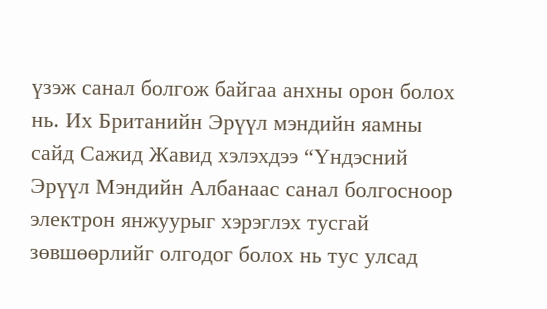үзэж санал болгож байгаа анхны орон болох нь. Их Британийн Эрүүл мэндийн яамны сайд Сажид Жавид хэлэхдээ “Үндэсний Эрүүл Мэндийн Албанаас санал болгосноор электрон янжуурыг хэрэглэх тусгай зөвшөөрлийг олгодог болох нь тус улсад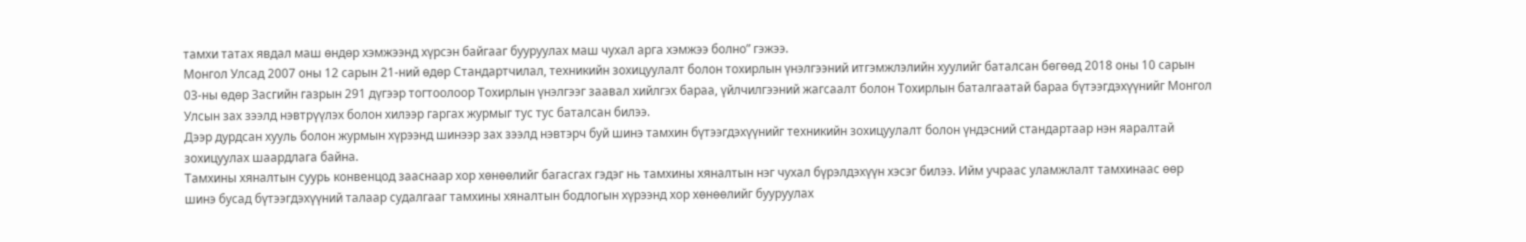тамхи татах явдал маш өндөр хэмжээнд хүрсэн байгааг бууруулах маш чухал арга хэмжээ болно” гэжээ.
Монгол Улсад 2007 оны 12 сарын 21-ний өдөр Стандартчилал, техникийн зохицуулалт болон тохирлын үнэлгээний итгэмжлэлийн хуулийг баталсан бөгөөд 2018 оны 10 сарын 03-ны өдөр Засгийн газрын 291 дүгээр тогтоолоор Тохирлын үнэлгээг заавал хийлгэх бараа, үйлчилгээний жагсаалт болон Тохирлын баталгаатай бараа бүтээгдэхүүнийг Монгол Улсын зах зээлд нэвтрүүлэх болон хилээр гаргах журмыг тус тус баталсан билээ.
Дээр дурдсан хууль болон журмын хүрээнд шинээр зах зээлд нэвтэрч буй шинэ тамхин бүтээгдэхүүнийг техникийн зохицуулалт болон үндэсний стандартаар нэн яаралтай зохицуулах шаардлага байна.
Тамхины хяналтын суурь конвенцод зааснаар хор хөнөөлийг багасгах гэдэг нь тамхины хяналтын нэг чухал бүрэлдэхүүн хэсэг билээ. Ийм учраас уламжлалт тамхинаас өөр шинэ бусад бүтээгдэхүүний талаар судалгааг тамхины хяналтын бодлогын хүрээнд хор хөнөөлийг бууруулах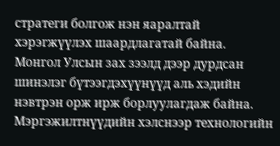стратеги болгож нэн яаралтай хэрэгжүүлэх шаардлагатай байна.
Монгол Улсын зах зээлд дээр дурдсан шинэлэг бүтээгдэхүүнүүд аль хэдийн нэвтрэн орж ирж борлуулагдаж байна. Мэргэжилтнүүдийн хэлснээр технологийн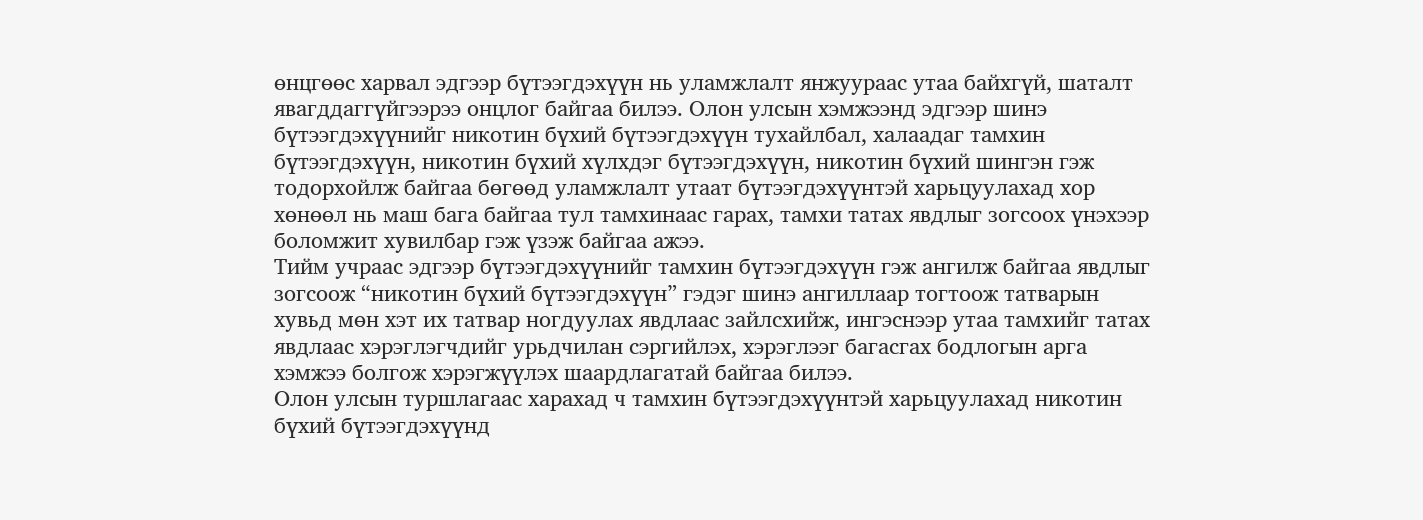өнцгөөс харвал эдгээр бүтээгдэхүүн нь уламжлалт янжуураас утаа байхгүй, шаталт явагддаггүйгээрээ онцлог байгаа билээ. Олон улсын хэмжээнд эдгээр шинэ бүтээгдэхүүнийг никотин бүхий бүтээгдэхүүн тухайлбал, халаадаг тамхин бүтээгдэхүүн, никотин бүхий хүлхдэг бүтээгдэхүүн, никотин бүхий шингэн гэж тодорхойлж байгаа бөгөөд уламжлалт утаат бүтээгдэхүүнтэй харьцуулахад хор хөнөөл нь маш бага байгаа тул тамхинаас гарах, тамхи татах явдлыг зогсоох үнэхээр боломжит хувилбар гэж үзэж байгаа ажээ.
Тийм учраас эдгээр бүтээгдэхүүнийг тамхин бүтээгдэхүүн гэж ангилж байгаа явдлыг зогсоож “никотин бүхий бүтээгдэхүүн” гэдэг шинэ ангиллаар тогтоож татварын хувьд мөн хэт их татвар ногдуулах явдлаас зайлсхийж, ингэснээр утаа тамхийг татах явдлаас хэрэглэгчдийг урьдчилан сэргийлэх, хэрэглээг багасгах бодлогын арга хэмжээ болгож хэрэгжүүлэх шаардлагатай байгаа билээ.
Олон улсын туршлагаас харахад ч тамхин бүтээгдэхүүнтэй харьцуулахад никотин бүхий бүтээгдэхүүнд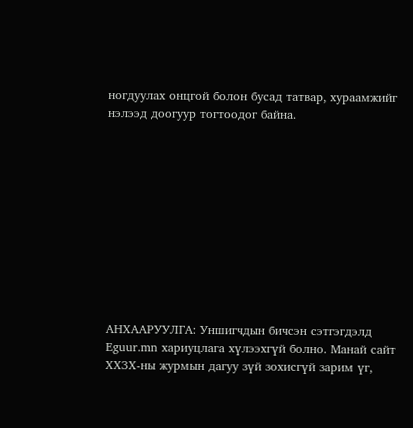ногдуулах онцгой болон бусад татвар, хураамжийг нэлээд доогуур тогтоодог байна.











АНХААРУУЛГА: Уншигчдын бичсэн сэтгэгдэлд Eguur.mn хариуцлага хүлээхгүй болно. Манай сайт ХХЗХ-ны журмын дагуу зүй зохисгүй зарим үг,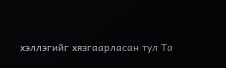хэллэгийг хязгаарласан тул Та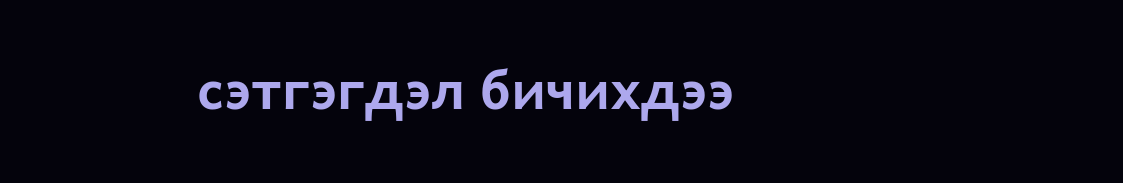сэтгэгдэл бичихдээ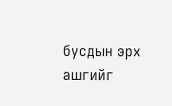бусдын эрх ашгийг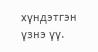хүндэтгэн үзнэ үү.